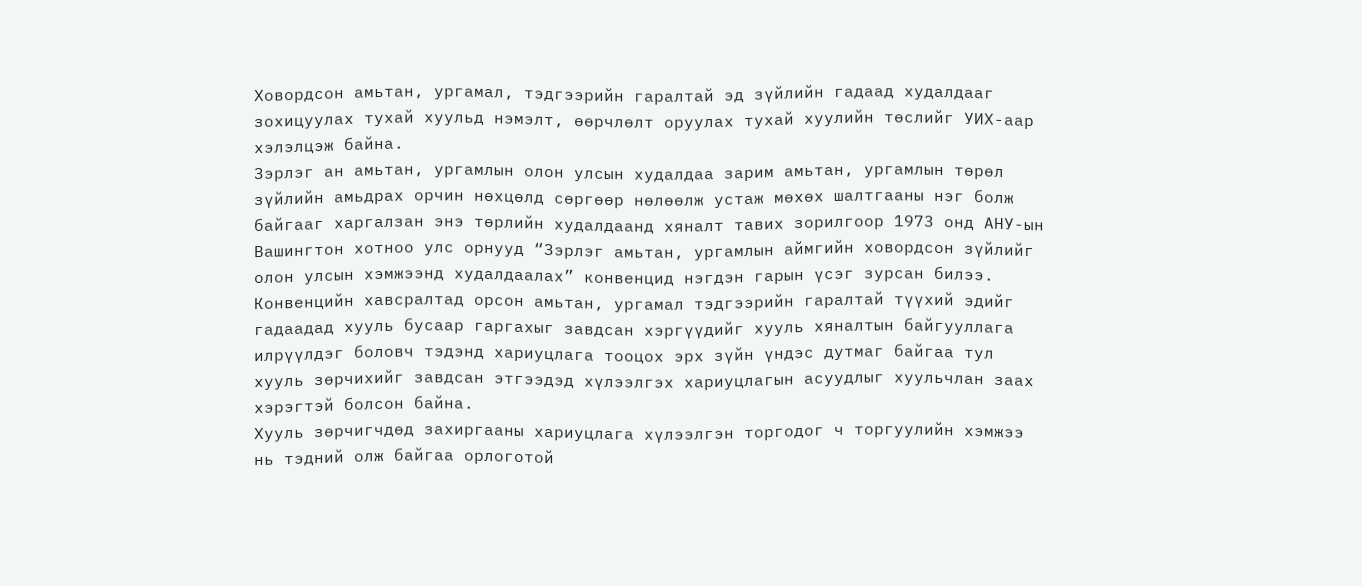Ховордсон амьтан, ургамал, тэдгээрийн гаралтай эд зүйлийн гадаад худалдааг зохицуулах тухай хуульд нэмэлт, өөрчлөлт оруулах тухай хуулийн төслийг УИХ-аар хэлэлцэж байна.
Зэрлэг ан амьтан, ургамлын олон улсын худалдаа зарим амьтан, ургамлын төрөл зүйлийн амьдрах орчин нөхцөлд сөргөөр нөлөөлж устаж мөхөх шалтгааны нэг болж байгааг харгалзан энэ төрлийн худалдаанд хяналт тавих зорилгоор 1973 онд АНУ-ын Вашингтон хотноо улс орнууд “Зэрлэг амьтан, ургамлын аймгийн ховордсон зүйлийг олон улсын хэмжээнд худалдаалах” конвенцид нэгдэн гарын үсэг зурсан билээ.
Конвенцийн хавсралтад орсон амьтан, ургамал тэдгээрийн гаралтай түүхий эдийг гадаадад хууль бусаар гаргахыг завдсан хэргүүдийг хууль хяналтын байгууллага илрүүлдэг боловч тэдэнд хариуцлага тооцох эрх зүйн үндэс дутмаг байгаа тул хууль зөрчихийг завдсан этгээдэд хүлээлгэх хариуцлагын асуудлыг хуульчлан заах хэрэгтэй болсон байна.
Хууль зөрчигчдөд захиргааны хариуцлага хүлээлгэн торгодог ч торгуулийн хэмжээ нь тэдний олж байгаа орлоготой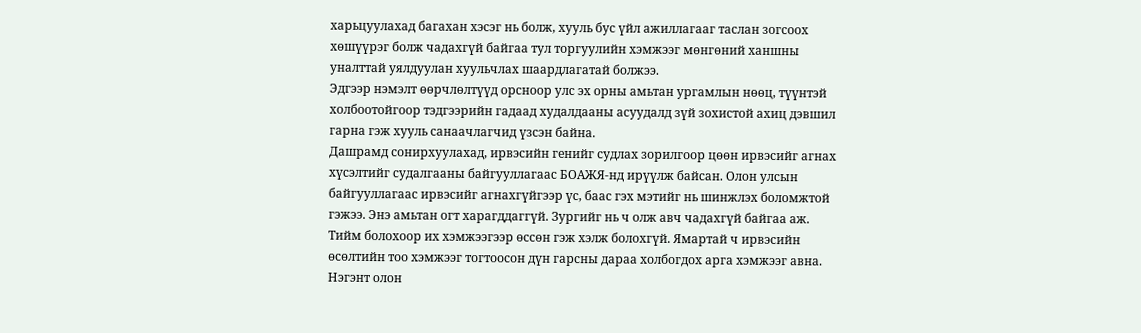харьцуулахад багахан хэсэг нь болж, хууль бус үйл ажиллагааг таслан зогсоох хөшүүрэг болж чадахгүй байгаа тул торгуулийн хэмжээг мөнгөний ханшны уналттай уялдуулан хуульчлах шаардлагатай болжээ.
Эдгээр нэмэлт өөрчлөлтүүд орсноор улс эх орны амьтан ургамлын нөөц, түүнтэй холбоотойгоор тэдгээрийн гадаад худалдааны асуудалд зүй зохистой ахиц дэвшил гарна гэж хууль санаачлагчид үзсэн байна.
Дашрамд сонирхуулахад, ирвэсийн генийг судлах зорилгоор цөөн ирвэсийг агнах хүсэлтийг судалгааны байгууллагаас БОАЖЯ-нд ирүүлж байсан. Олон улсын байгууллагаас ирвэсийг агнахгүйгээр үс, баас гэх мэтийг нь шинжлэх боломжтой гэжээ. Энэ амьтан огт харагддаггүй. Зургийг нь ч олж авч чадахгүй байгаа аж. Тийм болохоор их хэмжээгээр өссөн гэж хэлж болохгүй. Ямартай ч ирвэсийн өсөлтийн тоо хэмжээг тогтоосон дүн гарсны дараа холбогдох арга хэмжээг авна. Нэгэнт олон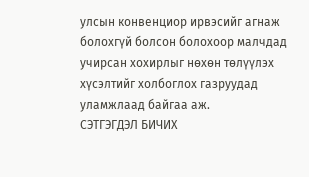улсын конвенциор ирвэсийг агнаж болохгүй болсон болохоор малчдад учирсан хохирлыг нөхөн төлүүлэх хүсэлтийг холбоглох газруудад уламжлаад байгаа аж.
СЭТГЭГДЭЛ БИЧИХ